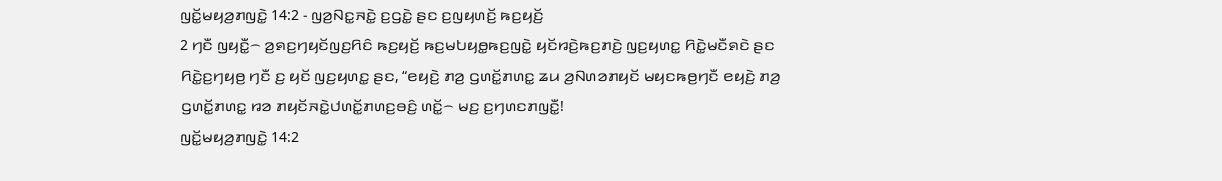ꤜꤢꤩ꤭ꤗꤟꤤ꤬ꤊꤜꤢꤧ꤭ 14:2 - ꤜꤤ꤬ꤡꤢ꤭ꤏꤢꤧ꤭ ꤢ꤬ꤞꤢꤧ꤭ ꤔꤢ ꤢ꤬ꤜꤟꤛꤢꤩ꤬ ꤒꤢ꤬ꤟꤢꤩ꤬
2 ꤚꤢꤪ ꤜꤟꤢꤪ꤭꤮ ꤤ꤬ꤎꤢ꤬ꤚꤟꤢꤩꤜꤢ꤬ꤖꤢꤨ ꤒꤢ꤬ꤟꤢꤩ꤬ ꤒꤢ꤬ꤗꤝꤟꤥ꤭ꤒꤢ꤬ꤜꤢꤧ꤭ ꤟꤢꤩꤙꤢꤧ꤬ꤒꤢ꤬ꤊꤢꤧ꤬ ꤜꤢ꤬ꤟꤛꤢ꤭ ꤖꤢꤧ꤭ꤗꤢꤪꤎꤢꤧ ꤔꤢ ꤖꤢꤧ꤭ꤢ꤬ꤚꤟꤥ꤬ ꤚꤢꤪ ꤢ꤬ ꤟꤢꤩ ꤜꤢ꤬ꤟꤛꤢ꤭ ꤔꤢ, “ꤕꤟꤢꤧ꤬ ꤊꤤ꤬ ꤞꤛꤢꤩ꤭ꤊꤛꤢ꤭ ꤘꤣ ꤤ꤬ꤡꤛꤤꤊꤟꤢꤩ ꤗꤟꤢꤒꤥ꤬ꤚꤢꤪ ꤕꤟꤢꤧ꤬ ꤊꤤ꤬ ꤞꤛꤢꤩ꤭ꤊꤛꤢ꤭ ꤙꤤ ꤊꤟꤢꤩꤏꤢꤧ꤭ꤓꤛꤢꤩ꤭ꤊꤛꤢ꤬ꤋꤢꤨ꤬ ꤛꤢꤩ꤭꤮ ꤗꤢ꤬ ꤢ꤬ꤚꤛꤢꤊꤜꤢꤪ꤭!
ꤜꤢꤩ꤭ꤗꤟꤤ꤬ꤊꤜꤢꤧ꤭ 14:2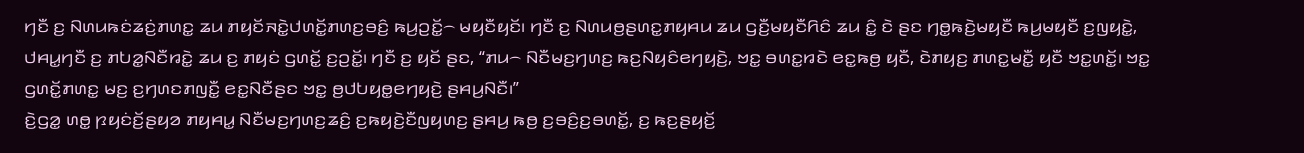ꤚꤢꤪ ꤢ꤬ ꤡꤛꤣꤒꤢꤦꤘꤢꤦ꤬ꤊꤛꤢ꤭ ꤘꤣ ꤊꤟꤢꤩꤏꤢꤧ꤭ꤓꤛꤢꤩ꤭ꤊꤛꤢ꤬ꤋꤢꤨ꤬ ꤒꤣ꤬ꤑꤢꤩ꤭꤮ ꤗꤟꤢꤪꤟꤢꤩ꤯ ꤚꤢꤪ ꤢ꤬ ꤡꤛꤣꤥ꤬ꤔꤛꤢ꤭ꤊꤟꤌꤣ ꤘꤣ ꤞꤢꤪ꤬ꤗꤟꤢꤪꤖꤢꤨ ꤘꤣ ꤢꤨ꤭ ꤢꤧ ꤔꤢ ꤚꤥ꤭ꤒꤢꤧ꤬ꤗꤟꤢꤪ ꤒꤣ꤬ꤗꤟꤢꤪ ꤢ꤬ꤜꤟꤢꤧ꤭, ꤓꤌꤣ꤭ꤚꤢꤪ ꤢ꤬ ꤊꤝꤤ꤭ꤡꤢꤪꤙꤢꤧ꤭ ꤘꤣ ꤢ꤬ ꤊꤟꤢꤦ ꤞꤛꤢꤩ꤭ ꤢ꤬ꤑꤢꤩ꤭꤯ ꤚꤢꤪ ꤢ꤬ ꤟꤢꤩ ꤔꤢ, “ꤊꤣ꤮ ꤡꤢꤪꤗꤢ꤬ꤚꤛꤢ꤬ ꤒꤢ꤬ꤡꤟꤢꤨꤕꤚꤟꤢꤧ꤬, ꤠꤢ꤭ ꤋꤛꤢ꤭ꤙꤢꤧ ꤕꤢ꤭ꤒꤥ꤬ ꤟꤢꤪ, ꤢꤧꤊꤟꤢ꤬ ꤊꤛꤢ꤭ꤗꤢꤪ꤭ ꤟꤢꤪ ꤠꤢ꤭ꤛꤢꤩ꤭꤯ ꤠꤢ꤭ ꤞꤛꤢꤩ꤭ꤊꤛꤢ꤭ ꤗꤢ꤬ ꤢ꤬ꤚꤛꤢꤊꤜꤢꤪ꤭ ꤕꤢ꤭ꤡꤢꤪꤔꤢ ꤠꤢ꤭ ꤥ꤬ꤓꤝꤟꤥ꤭ꤕꤚꤟꤢꤧ꤬ ꤔꤌꤣ꤬ꤡꤢꤪ꤯”
ꤢꤧ꤬ꤞꤤ꤭ ꤛꤥ꤭ ꤐꤟꤢꤦꤢꤩ꤬ꤔꤟꤤ ꤊꤟꤌꤣ꤭ ꤡꤢꤪꤗꤢ꤬ꤚꤛꤢ꤬ꤘꤢꤨ꤬ ꤢ꤬ꤒꤟꤢꤧ꤬ꤢꤪꤜꤟꤛꤢ꤬ ꤔꤌꤣ꤬ ꤒꤥ꤬ ꤢ꤬ꤋꤢꤨ꤬ꤢ꤬ꤋꤛꤢꤩ꤭, ꤢ꤬ ꤒꤢ꤬ꤔꤟꤢꤩ꤬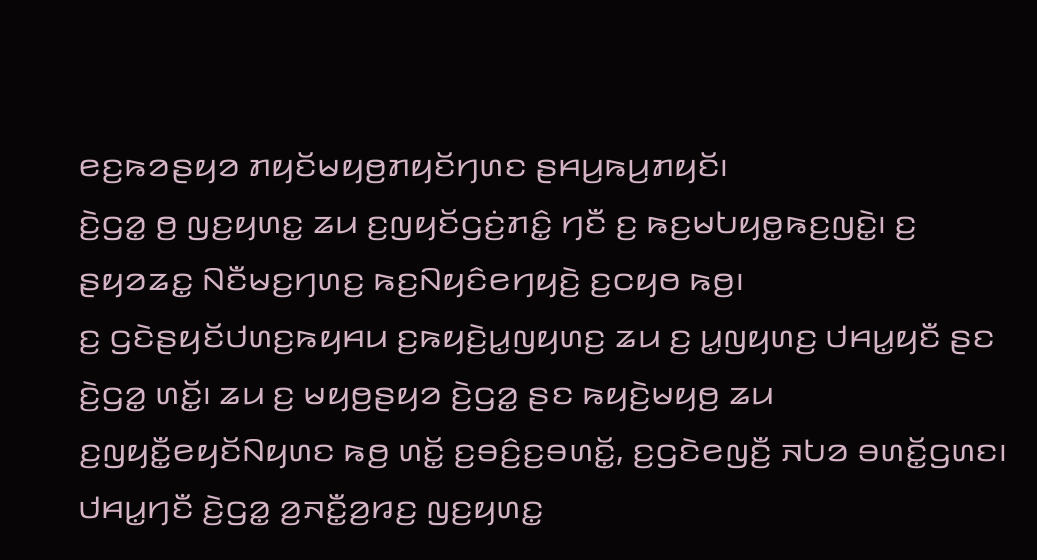ꤕꤢ꤬ꤒꤤꤔꤟꤤ ꤊꤟꤢꤩꤗꤟꤥ꤬ꤊꤟꤢꤩꤚꤛꤢ ꤔꤌꤣ꤬ꤒꤣ꤬ꤊꤟꤢꤩ꤯
ꤢꤧ꤬ꤞꤤ꤭ ꤥ꤬ ꤜꤢ꤬ꤟꤛꤢ꤭ ꤘꤣ ꤢ꤬ꤜꤟꤢꤩꤞꤢꤦ꤬ꤊꤢꤨ꤭ ꤚꤢꤪ ꤢ꤬ ꤒꤢ꤬ꤗꤝꤟꤥ꤭ꤒꤢ꤬ꤜꤢꤧ꤭꤯ ꤢ꤬ ꤔꤟꤤꤘꤢ꤭ ꤡꤢꤪꤗꤢ꤬ꤚꤛꤢ꤬ ꤒꤢ꤬ꤡꤟꤢꤨꤕꤚꤟꤢꤧ꤬ ꤢ꤬ꤍꤟꤥ ꤒꤥ꤬꤯
ꤢ꤬ ꤞꤢꤧꤔꤟꤢꤩꤓꤛꤢ꤬ꤒꤟꤌꤣ ꤢ꤬ꤒꤟꤢꤧ꤬ꤣ꤭ꤜꤟꤛꤢ꤬ ꤘꤣ ꤢ꤬ ꤣ꤭ꤜꤟꤛꤢ꤬ ꤓꤌꤣ꤭ꤟꤢꤪ ꤔꤢ ꤢꤧ꤬ꤞꤤ꤭ ꤛꤢꤩ꤭꤯ ꤘꤣ ꤢ꤬ ꤗꤟꤥ꤬ꤔꤟꤤ ꤢꤧ꤬ꤞꤤ꤭ ꤔꤢ ꤒꤟꤢꤧ꤬ꤗꤟꤥ꤬ ꤘꤣ ꤢ꤬ꤜꤟꤢꤪ꤭ꤕꤟꤢꤩꤡꤟꤛꤢ ꤒꤥ꤬ ꤛꤢꤩ꤭ ꤢ꤬ꤋꤢꤨ꤬ꤢ꤬ꤋꤛꤢꤩ꤭, ꤢ꤬ꤞꤢꤧꤕꤜꤢꤪ꤬ ꤏꤝꤤ ꤋꤛꤢꤩ꤭ꤞꤛꤢ꤯
ꤓꤌꤣ꤭ꤚꤢꤪ ꤢꤧ꤬ꤞꤤ꤭ ꤤ꤬ꤏꤢꤪ꤭ꤤ꤬ꤙꤢ꤬ ꤜꤢ꤬ꤟꤛꤢ꤭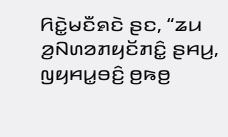ꤖꤢꤧ꤭ꤗꤢꤪꤎꤢꤧ ꤔꤢ, “ꤘꤣ ꤤ꤬ꤡꤛꤤꤊꤟꤢꤩꤊꤢꤨ꤭ ꤔꤌꤣ꤬, ꤜꤟꤌꤣ꤭ꤋꤢꤨ꤬ ꤥ꤬ꤒꤥ꤬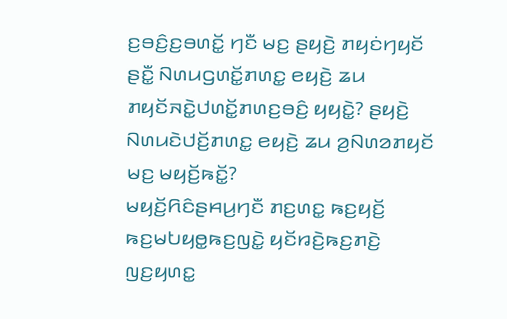ꤢ꤬ꤋꤢꤨ꤬ꤢ꤬ꤋꤛꤢꤩ꤭ ꤚꤢꤪ ꤗꤢ꤬ ꤔꤟꤢꤧ꤬ ꤊꤟꤢꤦꤚꤟꤢꤩ ꤔꤢꤪ꤭ ꤡꤛꤣꤞꤛꤢꤩ꤭ꤊꤛꤢ꤭ ꤕꤟꤢꤧ꤬ ꤘꤣ ꤊꤟꤢꤩꤏꤢꤧ꤭ꤓꤛꤢꤩ꤭ꤊꤛꤢ꤬ꤋꤢꤨ꤬ ꤟꤟꤢꤧ꤭? ꤔꤟꤢꤧ꤬ ꤡꤛꤣꤢꤧꤓꤢꤩ꤬ꤊꤛꤢ꤭ ꤕꤟꤢꤧ꤬ ꤘꤣ ꤤ꤬ꤡꤛꤤꤊꤟꤢꤩ ꤗꤢ꤬ ꤗꤟꤢꤩ꤬ꤒꤢꤩ꤭?
ꤗꤟꤢꤩ꤬ꤖꤢꤨꤔꤌꤣ꤬ꤚꤢꤪ ꤊꤢ꤬ꤛꤢ꤭ ꤒꤢ꤬ꤟꤢꤩ꤬ ꤒꤢ꤬ꤗꤝꤟꤥ꤭ꤒꤢ꤬ꤜꤢꤧ꤭ ꤟꤢꤩꤙꤢꤧ꤬ꤒꤢ꤬ꤊꤢꤧ꤬ ꤜꤢ꤬ꤟꤛꤢ꤭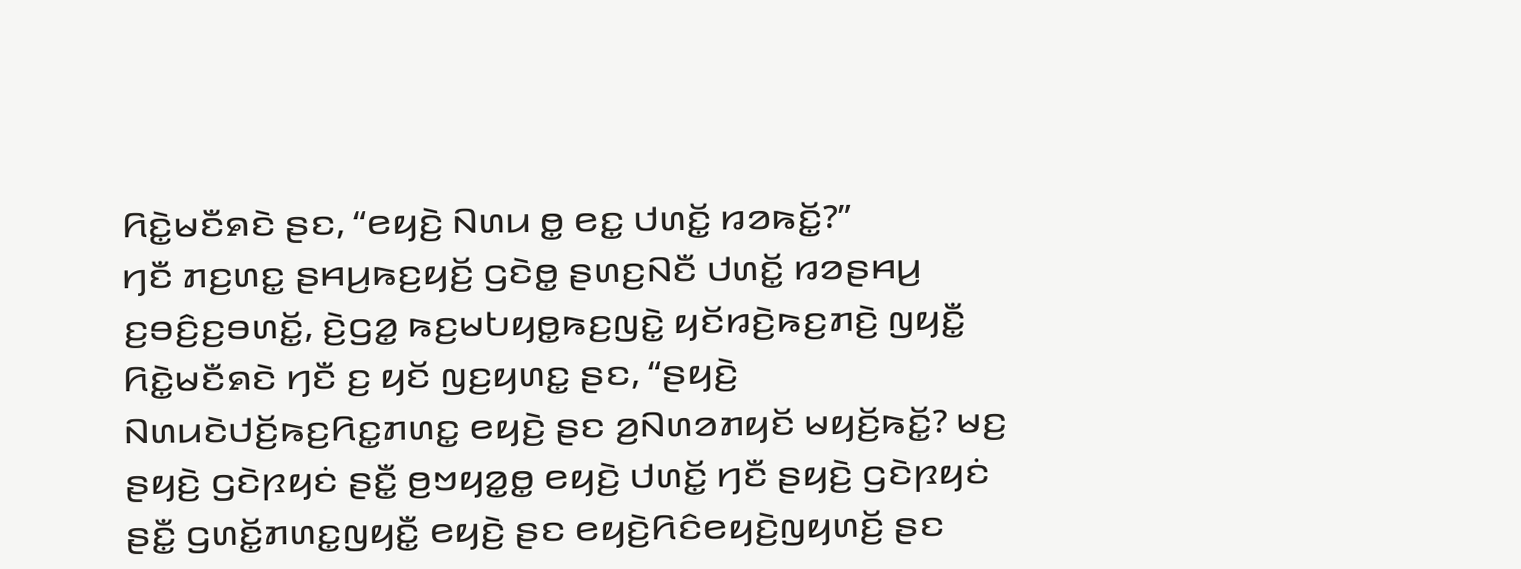ꤖꤢꤧ꤭ꤗꤢꤪꤎꤢꤧ ꤔꤢ, “ꤕꤟꤢꤧ꤬ ꤡꤛꤣ ꤥ꤭ ꤕꤢ꤭ ꤓꤛꤢꤩ꤭ ꤙꤤꤒꤢꤩ꤭?”
ꤚꤢꤪ ꤊꤢ꤬ꤛꤢ꤭ ꤔꤌꤣ꤬ꤒꤢ꤬ꤟꤢꤩ꤬ ꤞꤢꤧꤥ꤭ ꤔꤛꤢ꤬ꤡꤢꤪ ꤓꤛꤢꤩ꤭ ꤙꤤꤔꤌꤣ꤬ ꤢ꤬ꤋꤢꤨ꤬ꤢ꤬ꤋꤛꤢꤩ꤭, ꤢꤧ꤬ꤞꤤ꤭ ꤒꤢ꤬ꤗꤝꤟꤥ꤭ꤒꤢ꤬ꤜꤢꤧ꤭ ꤟꤢꤩꤙꤢꤧ꤬ꤒꤢ꤬ꤊꤢꤧ꤬ ꤜꤟꤢꤪ꤭ ꤖꤢꤧ꤭ꤗꤢꤪꤎꤢꤧ ꤚꤢꤪ ꤢ꤬ ꤟꤢꤩ ꤜꤢ꤬ꤟꤛꤢ꤭ ꤔꤢ, “ꤔꤟꤢꤧ꤬ ꤡꤛꤣꤢꤧꤓꤢꤩ꤬ꤒꤢ꤬ꤖꤢ꤭ꤊꤛꤢ꤭ ꤕꤟꤢꤧ꤬ ꤔꤢ ꤤ꤬ꤡꤛꤤꤊꤟꤢꤩ ꤗꤟꤢꤩ꤬ꤒꤢꤩ꤭? ꤗꤢ꤬ ꤔꤟꤢꤧ꤬ ꤞꤢꤧꤐꤟꤢꤦ ꤔꤢꤪ꤭ ꤥ꤬ꤠꤟꤤ꤭ꤥ꤭ ꤕꤟꤢꤧ꤬ ꤓꤛꤢꤩ꤭ ꤚꤢꤪ ꤔꤟꤢꤧ꤬ ꤞꤢꤧꤐꤟꤢꤦ ꤔꤢꤪ꤭ ꤞꤛꤢꤩ꤭ꤊꤛꤢ꤭ꤜꤟꤢꤪ꤭ ꤕꤟꤢꤧ꤬ ꤔꤢ ꤕꤟꤢꤧ꤬ꤖꤢꤨꤕꤟꤢꤧ꤬ꤜꤟꤛꤢꤩ꤬ ꤔꤢ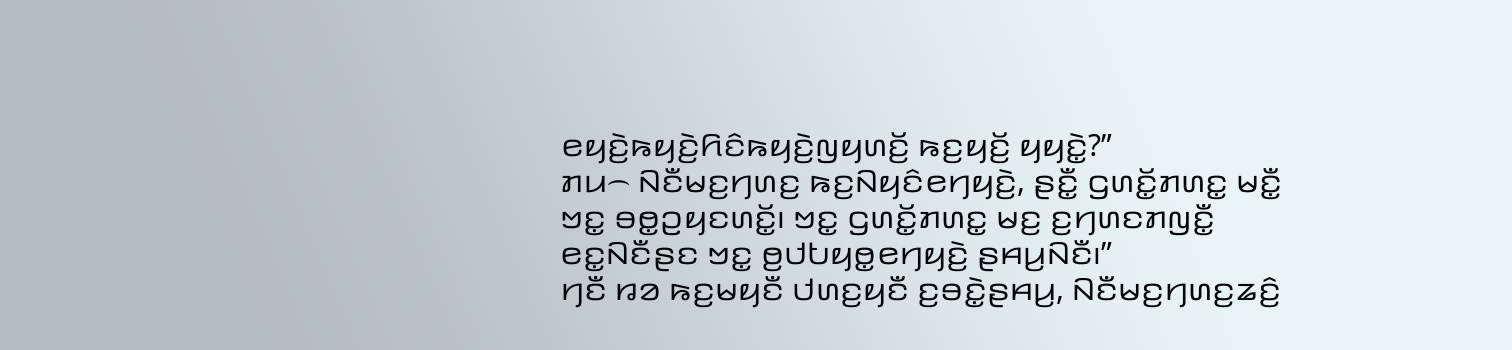ꤕꤟꤢꤧ꤬ꤒꤟꤢꤧ꤬ꤖꤢꤨꤒꤟꤢꤧ꤬ꤜꤟꤛꤢꤩ꤬ ꤒꤢ꤬ꤟꤢꤩ꤬ ꤟꤟꤢꤧ꤭?”
ꤊꤣ꤮ ꤡꤢꤪꤗꤢ꤬ꤚꤛꤢ꤬ ꤒꤢ꤬ꤡꤟꤢꤨꤕꤚꤟꤢꤧ꤬, ꤔꤢꤪ꤭ ꤞꤛꤢꤩ꤭ꤊꤛꤢ꤭ ꤗꤢꤪ꤭ ꤠꤢ꤭ ꤋꤥ꤭ꤑꤟꤢꤛꤢꤩ꤭꤯ ꤠꤢ꤭ ꤞꤛꤢꤩ꤭ꤊꤛꤢ꤭ ꤗꤢ꤬ ꤢ꤬ꤚꤛꤢꤊꤜꤢꤪ꤭ ꤕꤢ꤭ꤡꤢꤪꤔꤢ ꤠꤢ꤭ ꤥ꤬ꤓꤝꤟꤥ꤭ꤕꤚꤟꤢꤧ꤬ ꤔꤌꤣ꤬ꤡꤢꤪ꤯”
ꤚꤢꤪ ꤙꤤ ꤒꤢ꤬ꤗꤟꤢꤪ ꤓꤛꤢ꤬ꤟꤢꤪ ꤢ꤬ꤋꤢꤧ꤭ꤔꤌꤣ꤬, ꤡꤢꤪꤗꤢ꤬ꤚꤛꤢ꤬ꤘꤢꤨ꤬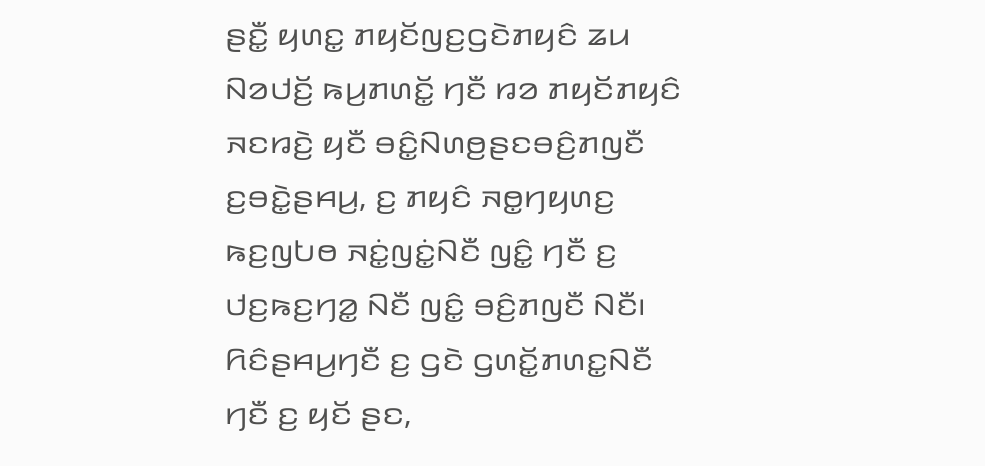ꤔꤢꤪ꤭ ꤟꤛꤢ꤭ ꤊꤟꤢꤩꤜꤢ꤬ꤞꤢꤧꤊꤟꤢꤨ ꤘꤣ ꤡꤤꤓꤢꤩ꤬ ꤒꤣ꤬ꤊꤛꤢꤩ꤭ ꤚꤢꤪ ꤙꤤ ꤊꤟꤢꤩꤊꤟꤢꤨ ꤏꤢꤙꤢꤧ꤬ ꤟꤢꤪ ꤋꤢꤨ꤭ꤡꤛꤥ꤬ꤔꤢꤋꤢꤨ꤬ꤊꤜꤢꤪ ꤢ꤬ꤋꤢꤧ꤭ꤔꤌꤣ꤬, ꤢ꤬ ꤊꤟꤢꤨ ꤏꤥ꤭ꤚꤟꤛꤢ꤬ ꤒꤢ꤬ꤜꤝꤥ ꤏꤢꤦ꤭ꤜꤢꤦ꤭ꤡꤢꤪ ꤜꤢꤨ꤭ ꤚꤢꤪ ꤢ꤬ ꤓꤢ꤬ꤒꤢ꤬ꤚꤤ꤭ ꤡꤢꤪ ꤜꤢꤨ꤭ ꤋꤢꤨ꤬ꤊꤜꤢꤪ ꤡꤢꤪ꤯ ꤖꤢꤨꤔꤌꤣ꤬ꤚꤢꤪ ꤢ꤬ ꤞꤢꤧ ꤞꤛꤢꤩ꤭ꤊꤛꤢ꤭ꤡꤢꤪ ꤚꤢꤪ ꤢ꤬ ꤟꤢꤩ ꤔꤢ,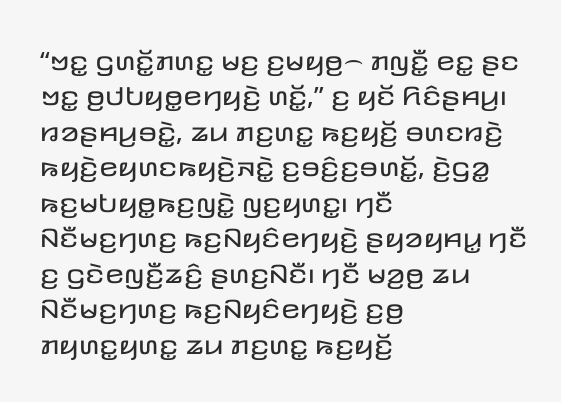“ꤠꤢ꤭ ꤞꤛꤢꤩ꤭ꤊꤛꤢ꤭ ꤗꤢ꤬ ꤢ꤬ꤗꤟꤥ꤬꤮ ꤊꤜꤢꤪ꤭ ꤕꤢ꤭ ꤔꤢ ꤠꤢ꤭ ꤥ꤬ꤓꤝꤟꤥ꤭ꤕꤚꤟꤢꤧ꤬ ꤛꤢꤩ꤭,” ꤢ꤬ ꤟꤢꤩ ꤖꤢꤨꤔꤌꤣ꤬꤯
ꤙꤤꤔꤌꤣ꤬ꤋꤢꤧ꤭, ꤘꤣ ꤊꤢ꤬ꤛꤢ꤭ ꤒꤢ꤬ꤟꤢꤩ꤬ ꤋꤛꤢꤙꤢꤧ꤬ ꤒꤟꤢꤧ꤬ꤕꤟꤛꤢꤒꤟꤢꤧ꤬ꤏꤢꤧ꤭ ꤢ꤬ꤋꤢꤨ꤬ꤢ꤬ꤋꤛꤢꤩ꤭, ꤢꤧ꤬ꤞꤤ꤭ ꤒꤢ꤬ꤗꤝꤟꤥ꤭ꤒꤢ꤬ꤜꤢꤧ꤭ ꤜꤢ꤬ꤟꤛꤢ꤭꤯ ꤚꤢꤪ ꤡꤢꤪꤗꤢ꤬ꤚꤛꤢ꤬ ꤒꤢ꤬ꤡꤟꤢꤨꤕꤚꤟꤢꤧ꤬ ꤔꤟꤤꤟꤌꤣ꤭ ꤚꤢꤪ ꤢ꤬ ꤞꤢꤧꤕꤜꤢꤪ꤬ꤘꤢꤨ꤬ ꤔꤛꤢ꤬ꤡꤢꤪ꤯ ꤚꤢꤪ ꤗꤤ꤬ꤥ꤬ ꤘꤣ ꤡꤢꤪꤗꤢ꤬ꤚꤛꤢ꤬ ꤒꤢ꤬ꤡꤟꤢꤨꤕꤚꤟꤢꤧ꤬ ꤢ꤬ꤥ꤬ ꤊꤟꤛꤢ꤭ꤟꤛꤢ꤭ ꤘꤣ ꤊꤢ꤬ꤛꤢ꤭ ꤒꤢ꤬ꤟꤢꤩ꤬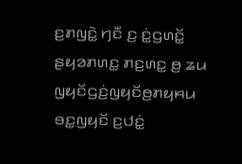ꤢ꤬ꤊꤜꤢꤧ꤭ ꤚꤢꤪ ꤢ꤬ ꤢꤦ꤭ꤞꤛꤢꤩ꤭ ꤔꤟꤤꤊꤛꤢ꤭ ꤊꤢ꤬ꤛꤢ꤭ ꤥ꤬ ꤘꤣ ꤜꤟꤢꤩꤞꤢꤦ꤬ꤜꤟꤢꤩꤥ꤬ꤊꤟꤌꤣ ꤋꤢ꤭ꤜꤟꤢꤩ ꤢ꤬ꤓꤢꤦ꤭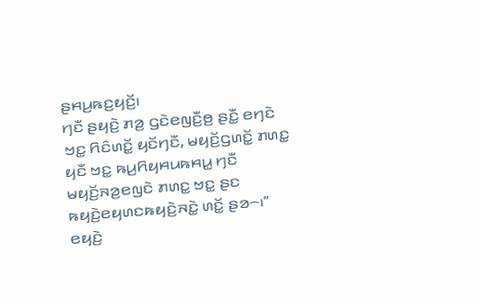ꤔꤌꤣ꤬ꤒꤢ꤬ꤟꤢꤩ꤬꤯
ꤚꤢꤪ ꤔꤟꤢꤧ꤬ ꤊꤤ꤬ ꤞꤢꤧꤕꤜꤢꤪ꤬ꤥ꤬ ꤔꤢꤪ꤭ ꤕꤚꤢꤧ ꤠꤢ꤭ ꤖꤢꤨꤛꤢꤩ꤭ ꤟꤢꤩꤚꤢꤪ, ꤗꤟꤢꤩ꤬ꤞꤛꤢꤩ꤭ ꤊꤛꤢ꤭ ꤟꤢꤪ ꤠꤢ꤭ ꤒꤣ꤬ꤖꤟꤌꤣꤒꤌꤣ꤭ ꤚꤢꤪ ꤗꤟꤢꤩ꤬ꤏꤤ꤬ꤕꤜꤢꤧ ꤊꤛꤢ꤭ ꤠꤢ꤭ ꤔꤢ ꤒꤟꤢꤧ꤬ꤕꤟꤛꤢꤒꤟꤢꤧ꤬ꤏꤢꤧ꤭ ꤛꤢꤩ꤭ ꤔꤤ꤮꤯”
ꤕꤟꤢꤧ꤬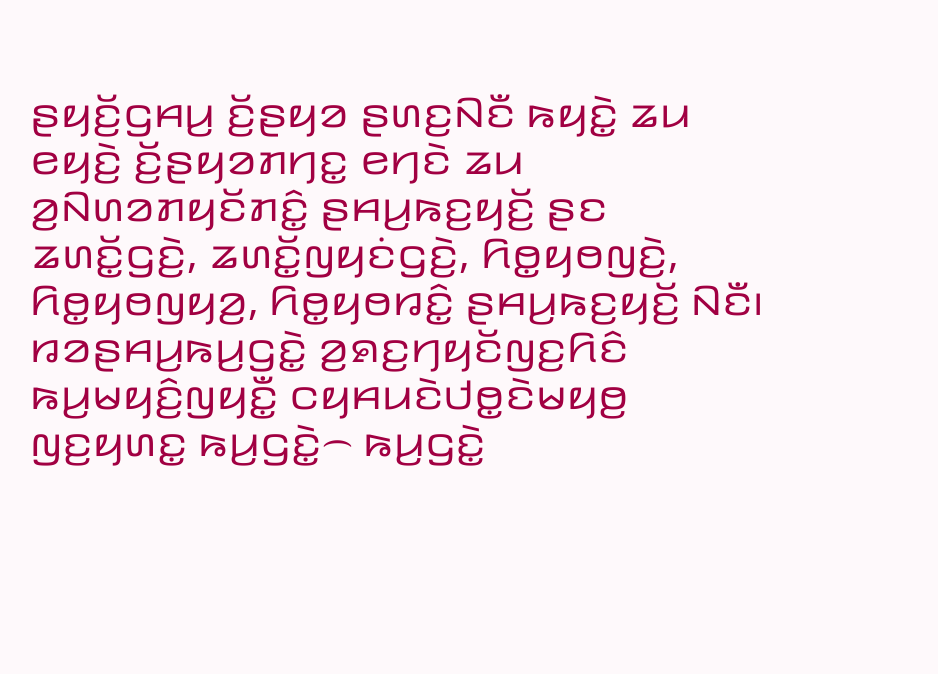ꤔꤟꤢꤩ꤬ꤞꤌꤣ꤬ ꤢꤩ꤬ꤔꤟꤤ ꤔꤛꤢ꤬ꤡꤢꤪ ꤒꤟꤢꤧ꤭ ꤘꤣ ꤕꤟꤢꤧ꤬ ꤢꤩ꤬ꤔꤟꤤꤊꤚꤢ꤭ ꤕꤚꤢꤧ ꤘꤣ ꤤ꤬ꤡꤛꤤꤊꤟꤢꤩꤊꤢꤨ꤭ ꤔꤌꤣ꤬ꤒꤢ꤬ꤟꤢꤩ꤬ ꤔꤢ ꤘꤛꤢꤩ꤭ꤞꤢꤧ꤬, ꤘꤛꤢꤩ꤭ꤜꤟꤢꤦꤞꤢꤧ꤬, ꤖꤥ꤭ꤟꤥꤜꤢꤧ꤬, ꤖꤥ꤭ꤟꤥꤜꤟꤤ꤬, ꤖꤥ꤭ꤟꤥꤙꤢꤨ꤭ ꤔꤌꤣ꤬ꤒꤢ꤬ꤟꤢꤩ꤬ ꤡꤢꤪ꤯
ꤙꤤꤔꤌꤣ꤬ꤒꤣ꤬ꤞꤢꤧ꤭ ꤤ꤬ꤎꤢ꤬ꤚꤟꤢꤩꤜꤢ꤬ꤖꤢꤨ ꤒꤣ꤬ꤗꤟꤢꤨ꤬ꤜꤟꤢꤪ꤭ ꤍꤟꤌꤣꤢꤧꤓꤥ꤭ꤢꤧꤗꤟꤥ꤬ ꤜꤢ꤬ꤟꤛꤢ꤭ ꤒꤣ꤬ꤞꤢꤧ꤭꤮ ꤒꤣ꤬ꤞꤢꤧ꤭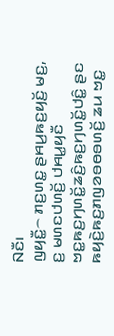ꤡꤢꤪ꤯
ꤜꤟꤢꤪ꤭꤮ ꤊꤢ꤬ꤛꤢ꤭ ꤔꤌꤣ꤬ꤒꤢ꤬ꤟꤢꤩ꤬ ꤗꤢ꤬, ꤢ꤬ ꤗꤛꤢꤓꤛꤢꤩ꤬ ꤓꤌꤣ꤭ꤟꤢꤪ ꤠꤢ꤭ꤒꤢ꤬ꤚꤛꤢꤩ꤭ꤘꤢꤨ꤬ꤒꤢ꤬ꤚꤛꤢꤩ꤭ꤓꤢꤨ꤭ ꤔꤢ ꤒꤟꤢꤧ꤬ꤒꤢ꤬ꤊꤜꤤꤋꤥꤋꤛꤢꤩ꤬ ꤘꤣ ꤠꤢ꤭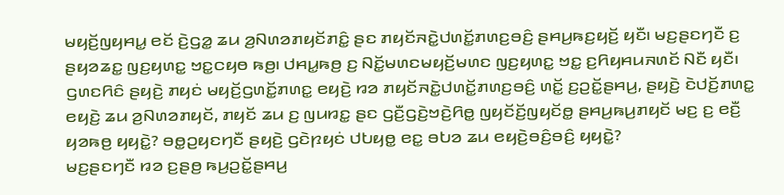ꤗꤟꤢꤩ꤬ꤜꤟꤌꤣ꤭ ꤕꤢꤩ ꤢꤧ꤬ꤞꤤ꤭ ꤘꤣ ꤤ꤬ꤡꤛꤤꤊꤟꤢꤩꤊꤢꤨ꤭ ꤔꤢ ꤊꤟꤢꤩꤏꤢꤧ꤭ꤓꤛꤢꤩ꤭ꤊꤛꤢ꤬ꤋꤢꤨ꤬ ꤔꤌꤣ꤬ꤒꤢ꤬ꤟꤢꤩ꤬ ꤟꤢꤪ꤯ ꤗꤢ꤬ꤔꤢꤚꤢꤪ ꤢ꤬ ꤔꤟꤤꤘꤢ꤭ ꤜꤢ꤬ꤟꤛꤢ꤭ ꤠꤢ꤭ꤍꤟꤥ ꤒꤥ꤬꤯ ꤓꤌꤣ꤭ꤒꤥ꤬ ꤢ꤬ ꤡꤢꤩ꤭ꤗꤛꤢꤗꤟꤢꤩ꤬ꤗꤛꤢ ꤜꤢ꤬ꤟꤛꤢ꤭ ꤠꤢ꤭ ꤢ꤬ꤖꤟꤌꤣꤏꤛꤢꤩ ꤡꤢꤪ ꤟꤢꤪ꤯
ꤞꤛꤢꤖꤢꤨ ꤔꤟꤢꤧ꤬ ꤊꤟꤢꤦ ꤗꤟꤢꤩ꤬ꤞꤛꤢꤩ꤭ꤊꤛꤢ꤭ ꤕꤟꤢꤧ꤬ ꤙꤤ ꤊꤟꤢꤩꤏꤢꤧ꤭ꤓꤛꤢꤩ꤭ꤊꤛꤢ꤬ꤋꤢꤨ꤬ ꤛꤢꤩ꤭ ꤢ꤬ꤑꤢꤩ꤭ꤔꤌꤣ꤬, ꤔꤟꤢꤧ꤬ ꤢꤧꤓꤢꤩ꤬ꤊꤛꤢ꤭ ꤕꤟꤢꤧ꤬ ꤘꤣ ꤤ꤬ꤡꤛꤤꤊꤟꤢꤩ, ꤊꤟꤢꤩ ꤘꤣ ꤢ꤬ ꤜꤣꤙꤢ꤭ ꤔꤢ ꤞꤢꤪ꤬ꤞꤢꤧ꤬ꤠꤢꤧ꤬ꤖꤥ꤭ ꤜꤟꤢꤩꤢꤩ꤬ꤜꤟꤢꤩꤥ꤭ ꤔꤌꤣ꤬ꤒꤣ꤬ꤊꤟꤢꤩ ꤗꤢ꤬ ꤢ꤬ ꤕꤢꤪ꤬ ꤟꤤꤒꤥ꤬ ꤟꤟꤢꤧ꤭? ꤋꤥ꤭ꤑꤟꤢꤚꤢꤪ ꤔꤟꤢꤧ꤬ ꤞꤢꤧꤐꤟꤢꤦ ꤓꤝꤟꤥ꤭ ꤕꤢ꤭ ꤋꤝꤤ ꤘꤣ ꤕꤟꤢꤧ꤬ꤋꤢꤨ꤬ꤋꤢꤨ꤬ ꤟꤟꤢꤧ꤭?
ꤗꤢ꤬ꤔꤢꤚꤢꤪ ꤙꤤ ꤢ꤬ꤔꤥ꤬ ꤒꤣ꤬ꤑꤢꤩ꤭ꤔꤌꤣ꤬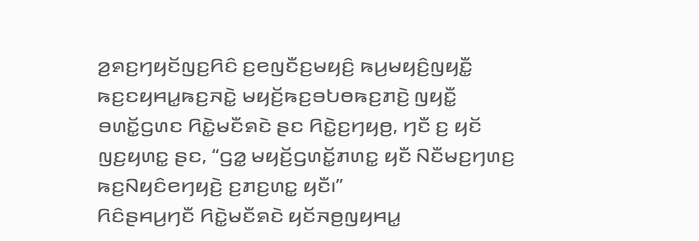ꤤ꤬ꤎꤢ꤬ꤚꤟꤢꤩꤜꤢ꤬ꤖꤢꤨ ꤢ꤬ꤕꤜꤢꤪꤢ꤬ꤗꤟꤢꤨ꤬ ꤒꤣ꤬ꤗꤟꤢꤨ꤬ꤜꤟꤢꤪ꤭ ꤒꤢ꤬ꤢꤟꤌꤣ꤭ꤒꤢ꤬ꤏꤢꤧ꤭ ꤗꤟꤢꤩ꤬ꤒꤢ꤬ꤋꤝꤥꤒꤢ꤬ꤊꤢꤧ꤬ ꤜꤟꤢꤪ꤭ ꤋꤛꤢꤩ꤭ꤞꤛꤢ ꤖꤢꤧ꤭ꤗꤢꤪꤎꤢꤧ ꤔꤢ ꤖꤢꤧ꤭ꤢ꤬ꤚꤟꤥ꤬, ꤚꤢꤪ ꤢ꤬ ꤟꤢꤩ ꤜꤢ꤬ꤟꤛꤢ꤭ ꤔꤢ, “ꤞꤤ꤭ ꤗꤟꤢꤩ꤬ꤞꤛꤢꤩ꤭ꤊꤛꤢ꤭ ꤟꤢꤪ ꤡꤢꤪꤗꤢ꤬ꤚꤛꤢ꤬ ꤒꤢ꤬ꤡꤟꤢꤨꤕꤚꤟꤢꤧ꤬ ꤢ꤬ꤊꤢ꤬ꤛꤢ꤭ ꤟꤢꤪ꤯”
ꤖꤢꤨꤔꤌꤣ꤬ꤚꤢꤪ ꤖꤢꤧ꤭ꤗꤢꤪꤎꤢꤧ ꤟꤢꤩꤏꤥ꤬ꤜꤟꤌꤣ꤭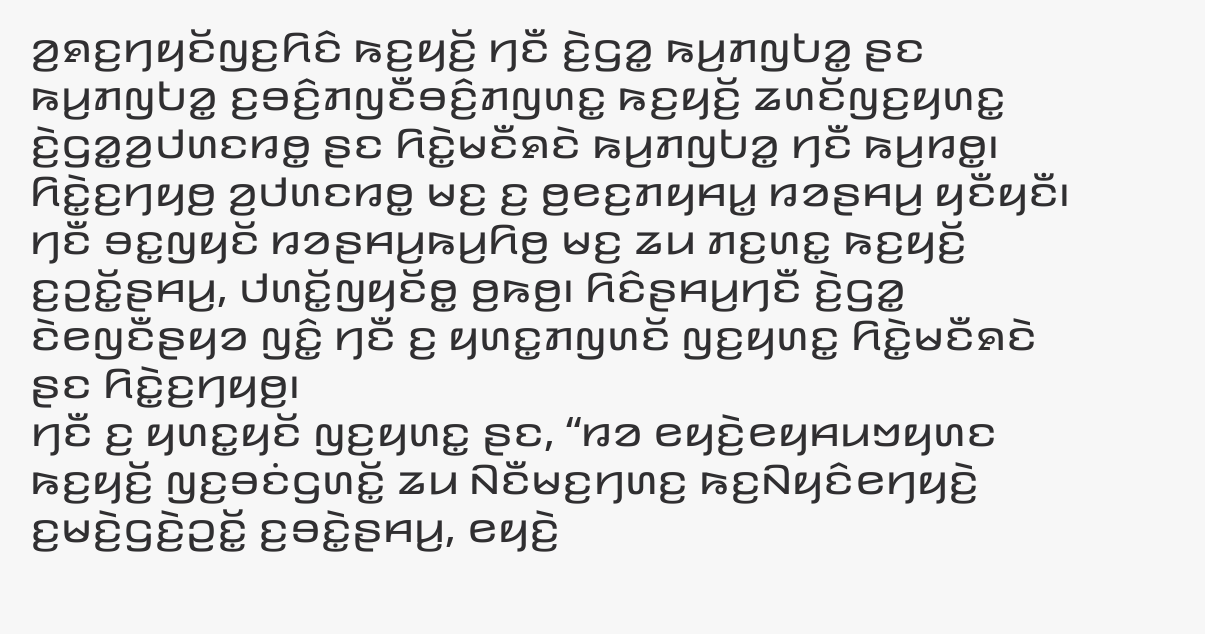ꤤ꤬ꤎꤢ꤬ꤚꤟꤢꤩꤜꤢ꤬ꤖꤢꤨ ꤒꤢ꤬ꤟꤢꤩ꤬ ꤚꤢꤪ ꤢꤧ꤬ꤞꤤ꤭ ꤒꤣ꤬ꤊꤜꤝꤤ꤭ ꤔꤢ ꤒꤣ꤬ꤊꤜꤝꤤ꤭ ꤢ꤬ꤋꤢꤨ꤬ꤊꤜꤢꤪꤋꤢꤨ꤬ꤊꤜꤛꤢ꤭ ꤒꤢ꤬ꤟꤢꤩ꤬ ꤘꤛꤢꤩꤜꤢ꤬ꤟꤛꤢ꤭ ꤢꤧ꤬ꤞꤤ꤭ꤤ꤬ꤓꤛꤢꤙꤥ꤭ ꤔꤢ ꤖꤢꤧ꤭ꤗꤢꤪꤎꤢꤧ ꤒꤣ꤬ꤊꤜꤝꤤ꤭ ꤚꤢꤪ ꤒꤣ꤬ꤙꤥ꤭꤯ ꤖꤢꤧ꤭ꤢ꤬ꤚꤟꤥ꤬ ꤤ꤬ꤓꤛꤢꤙꤥ꤭ ꤗꤢ꤬ ꤢ꤬ ꤥ꤬ꤕꤢ꤬ꤊꤟꤌꤣ꤭ ꤙꤤꤔꤌꤣ꤬ ꤟꤢꤪꤟꤢꤪ꤯
ꤚꤢꤪ ꤋꤢ꤭ꤜꤟꤢꤩ ꤙꤤꤔꤌꤣ꤬ꤒꤣ꤬ꤖꤥ꤬ ꤗꤢ꤬ ꤘꤣ ꤊꤢ꤬ꤛꤢ꤭ ꤒꤢ꤬ꤟꤢꤩ꤬ ꤢ꤬ꤑꤢꤩ꤭ꤔꤌꤣ꤬, ꤓꤛꤢꤩ꤭ꤜꤟꤢꤩꤥ꤭ ꤥ꤬ꤒꤥ꤬꤯ ꤖꤢꤨꤔꤌꤣ꤬ꤚꤢꤪ ꤢꤧ꤬ꤞꤤ꤭ ꤢꤧꤕꤜꤢꤪꤔꤟꤤ ꤜꤢꤨ꤭ ꤚꤢꤪ ꤢ꤬ ꤟꤛꤢ꤭ꤊꤜꤛꤢꤩ ꤜꤢ꤬ꤟꤛꤢ꤭ ꤖꤢꤧ꤭ꤗꤢꤪꤎꤢꤧ ꤔꤢ ꤖꤢꤧ꤭ꤢ꤬ꤚꤟꤥ꤬꤯
ꤚꤢꤪ ꤢ꤬ ꤟꤛꤢ꤭ꤟꤢꤩ ꤜꤢ꤬ꤟꤛꤢ꤭ ꤔꤢ, “ꤙꤤ ꤕꤟꤢꤧ꤬ꤕꤟꤌꤣꤠꤟꤛꤢ ꤒꤢ꤬ꤟꤢꤩ꤬ ꤜꤢ꤬ꤋꤢꤦꤞꤛꤢꤩ꤭ ꤘꤣ ꤡꤢꤪꤗꤢ꤬ꤚꤛꤢ꤬ ꤒꤢ꤬ꤡꤟꤢꤨꤕꤚꤟꤢꤧ꤬ ꤢ꤬ꤗꤢꤧ꤬ꤞꤢꤧ꤬ꤑꤢꤩ꤭ ꤢ꤬ꤋꤢꤧ꤭ꤔꤌꤣ꤬, ꤕꤟꤢꤧ꤬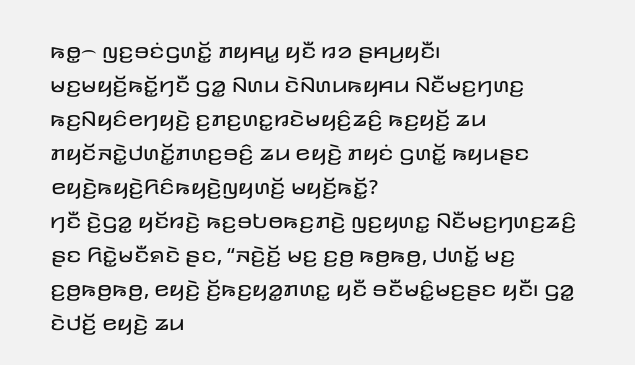ꤒꤥ꤭꤮ ꤜꤢ꤬ꤋꤢꤦꤞꤛꤢꤩ꤭ ꤊꤟꤌꤣ꤭ ꤟꤢꤪ ꤙꤤ ꤔꤌꤣ꤬ꤟꤢꤪ꤯
ꤗꤢ꤬ꤗꤟꤢꤩ꤬ꤒꤢꤩ꤭ꤚꤢꤪ ꤞꤤ꤭ ꤡꤛꤣ ꤢꤧꤡꤛꤣꤒꤟꤌꤣ ꤡꤢꤪꤗꤢ꤬ꤚꤛꤢ꤬ ꤒꤢ꤬ꤡꤟꤢꤨꤕꤚꤟꤢꤧ꤬ ꤢ꤬ꤊꤢ꤬ꤛꤢ꤭ꤙꤢꤧꤗꤟꤢꤨ꤬ꤘꤢꤨ꤬ ꤒꤢ꤬ꤟꤢꤩ꤬ ꤘꤣ ꤊꤟꤢꤩꤏꤢꤧ꤭ꤓꤛꤢꤩ꤭ꤊꤛꤢ꤬ꤋꤢꤨ꤬ ꤘꤣ ꤕꤟꤢꤧ꤬ ꤊꤟꤢꤦ ꤞꤛꤢꤩ꤭ ꤒꤟꤣꤔꤢ ꤕꤟꤢꤧ꤬ꤒꤟꤢꤧ꤬ꤖꤢꤨꤒꤟꤢꤧ꤬ꤜꤟꤛꤢꤩ꤬ ꤗꤟꤢꤩ꤬ꤒꤢꤩ꤭?
ꤚꤢꤪ ꤢꤧ꤬ꤞꤤ꤭ ꤟꤢꤩꤙꤢꤧ꤬ ꤒꤢ꤬ꤋꤝꤥꤒꤢ꤬ꤊꤢꤧ꤬ ꤜꤢ꤬ꤟꤛꤢ꤭ ꤡꤢꤪꤗꤢ꤬ꤚꤛꤢ꤬ꤘꤢꤨ꤬ ꤔꤢ ꤖꤢꤧ꤭ꤗꤢꤪꤎꤢꤧ ꤔꤢ, “ꤏꤢꤧ꤬ꤢꤩ꤬ ꤗꤢ꤬ ꤢ꤬ꤥ꤬ ꤒꤥ꤬ꤒꤥ꤬, ꤓꤛꤢꤩ꤭ ꤗꤢ꤬ ꤢ꤬ꤥ꤬ꤒꤥ꤬ꤒꤥ꤬, ꤕꤟꤢꤧ꤬ ꤢꤩ꤬ꤒꤢ꤬ꤟꤤ꤭ꤊꤛꤢ꤭ ꤟꤢꤪ ꤋꤢꤪꤗꤢꤨ꤭ꤗꤢ꤬ꤔꤢ ꤟꤢꤪ꤯ ꤞꤤ꤭ ꤢꤧꤓꤢꤩ꤬ ꤕꤟꤢꤧ꤬ ꤘꤣ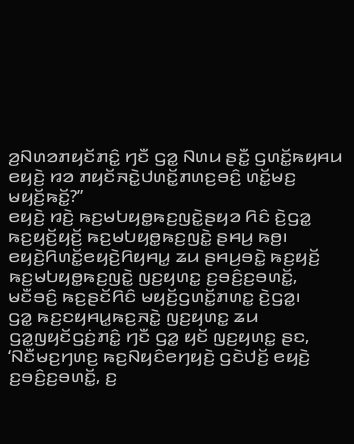ꤤ꤬ꤡꤛꤤꤊꤟꤢꤩꤊꤢꤨ꤭ ꤚꤢꤪ ꤞꤤ꤭ ꤡꤛꤣ ꤔꤢꤪ꤭ ꤞꤛꤢꤩ꤭ꤒꤟꤌꤣ ꤕꤟꤢꤧ꤬ ꤙꤤ ꤊꤟꤢꤩꤏꤢꤧ꤭ꤓꤛꤢꤩ꤭ꤊꤛꤢ꤬ꤋꤢꤨ꤬ ꤛꤢꤩ꤭ꤗꤢ꤬ ꤗꤟꤢꤩ꤬ꤒꤢꤩ꤭?”
ꤕꤟꤢꤧ꤬ ꤙꤢꤧ꤬ ꤒꤢ꤬ꤗꤝꤟꤥ꤭ꤒꤢ꤬ꤜꤢꤧ꤭ꤔꤟꤤ ꤖꤢꤨ ꤢꤧ꤬ꤞꤤ꤭ ꤒꤢ꤬ꤟꤢꤩ꤬ꤟꤢꤩ꤬ ꤒꤢ꤬ꤗꤝꤟꤥ꤭ꤒꤢ꤬ꤜꤢꤧ꤭ ꤔꤌꤣ꤬ ꤒꤥ꤬꤯ ꤕꤟꤢꤧ꤬ꤖꤛꤢꤩ꤭ꤕꤟꤢꤧ꤬ꤖꤟꤌꤣ꤭ ꤘꤣ ꤔꤌꤣ꤬ꤋꤢꤧ꤭ ꤒꤢ꤬ꤟꤢꤩ꤬ ꤒꤢ꤬ꤗꤝꤟꤥ꤭ꤒꤢ꤬ꤜꤢꤧ꤭ ꤜꤢ꤬ꤟꤛꤢ꤭ ꤢ꤬ꤋꤢꤨ꤬ꤢ꤬ꤋꤛꤢꤩ꤭, ꤗꤢꤪꤋꤢꤨ꤬ ꤒꤢ꤬ꤔꤢꤩꤖꤢꤨ ꤗꤟꤢꤩ꤬ꤞꤛꤢꤩ꤭ꤊꤛꤢ꤭ ꤢꤧ꤬ꤞꤤ꤭꤯
ꤞꤤ꤭ ꤒꤢ꤬ꤢꤟꤌꤣ꤭ꤒꤢ꤬ꤏꤢꤧ꤭ ꤜꤢ꤬ꤟꤛꤢ꤭ ꤘꤣ ꤞꤤ꤭ꤜꤟꤢꤩꤞꤢꤦ꤬ꤊꤢꤨ꤭ ꤚꤢꤪ ꤞꤤ꤭ ꤟꤢꤩ ꤜꤢ꤬ꤟꤛꤢ꤭ ꤔꤢ, ‘ꤡꤢꤪꤗꤢ꤬ꤚꤛꤢ꤬ ꤒꤢ꤬ꤡꤟꤢꤨꤕꤚꤟꤢꤧ꤬ ꤞꤢꤧꤓꤢꤩ꤬ ꤕꤟꤢꤧ꤬ ꤢ꤬ꤋꤢꤨ꤬ꤢ꤬ꤋꤛꤢꤩ꤭, ꤢ꤬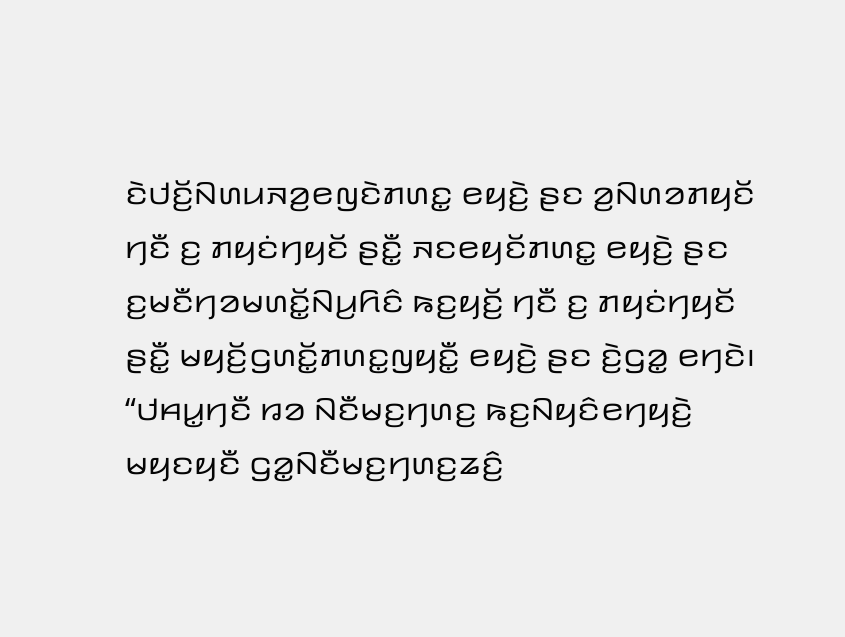ꤢꤧꤓꤢꤩ꤬ꤡꤛꤣꤏꤤ꤬ꤕꤜꤢꤧꤊꤛꤢ꤭ ꤕꤟꤢꤧ꤬ ꤔꤢ ꤤ꤬ꤡꤛꤤꤊꤟꤢꤩ ꤚꤢꤪ ꤢ꤬ ꤊꤟꤢꤦꤚꤟꤢꤩ ꤔꤢꤪ꤭ ꤏꤢꤕꤟꤢꤩꤊꤛꤢ꤭ ꤕꤟꤢꤧ꤬ ꤔꤢ ꤢ꤬ꤗꤢꤪꤚꤤꤗꤛꤢꤩ꤭ꤡꤣ꤬ꤖꤢꤨ ꤒꤢ꤬ꤟꤢꤩ꤬ ꤚꤢꤪ ꤢ꤬ ꤊꤟꤢꤦꤚꤟꤢꤩ ꤔꤢꤪ꤭ ꤗꤟꤢꤩ꤬ꤞꤛꤢꤩ꤭ꤊꤛꤢ꤭ꤜꤟꤢꤪ꤭ ꤕꤟꤢꤧ꤬ ꤔꤢ ꤢꤧ꤬ꤞꤤ꤭ ꤕꤚꤢꤧ꤯
“ꤓꤌꤣ꤭ꤚꤢꤪ ꤙꤤ ꤡꤢꤪꤗꤢ꤬ꤚꤛꤢ꤬ ꤒꤢ꤬ꤡꤟꤢꤨꤕꤚꤟꤢꤧ꤬ ꤗꤟꤢꤟꤢꤪ ꤞꤤ꤭ꤡꤢꤪꤗꤢ꤬ꤚꤛꤢ꤬ꤘꤢꤨ꤬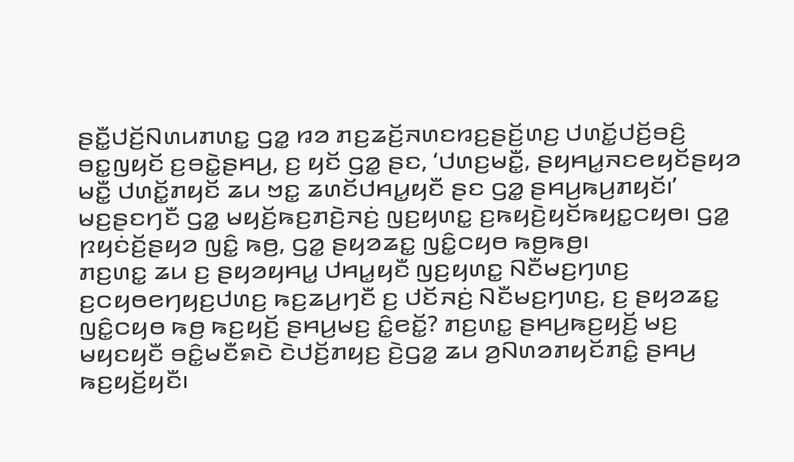ꤔꤢꤪ꤭ꤓꤢꤩ꤬ꤡꤛꤣꤊꤛꤢ꤭ ꤞꤤ꤭ ꤙꤤ ꤊꤢ꤬ꤘꤢꤩ꤬ꤏꤛꤢꤙꤢ꤬ꤔꤢꤩ꤬ꤛꤢ꤬ ꤓꤛꤢꤩ꤭ꤓꤢꤩ꤬ꤋꤢꤨ꤬ ꤋꤢ꤭ꤜꤟꤢꤩ ꤢ꤬ꤋꤢꤧ꤭ꤔꤌꤣ꤬, ꤢ꤬ ꤟꤢꤩ ꤞꤤ꤭ ꤔꤢ, ‘ꤓꤛꤢ꤬ꤗꤢꤪ꤭, ꤔꤟꤌꤣ꤭ꤏꤢꤕꤟꤢꤩꤔꤟꤤ ꤗꤢꤪ꤭ ꤓꤛꤢꤩ꤭ꤊꤟꤢꤩ ꤘꤣ ꤠꤢ꤭ ꤘꤛꤢꤩꤓꤌꤣ꤭ꤟꤢꤪ ꤔꤢ ꤞꤤ꤭ ꤔꤌꤣ꤬ꤒꤣ꤬ꤊꤟꤢꤩ꤯’ ꤗꤢ꤬ꤔꤢꤚꤢꤪ ꤞꤤ꤭ ꤗꤟꤢꤩ꤬ꤒꤢ꤬ꤊꤢꤧ꤬ꤏꤢꤦ꤬ ꤜꤢ꤬ꤟꤛꤢ꤭ ꤢ꤬ꤒꤟꤢꤧ꤬ꤟꤢꤩꤒꤟꤢ꤭ꤍꤟꤥ꤯ ꤞꤤ꤭ ꤐꤟꤢꤦꤢꤩ꤬ꤔꤟꤤ ꤜꤢꤨ꤭ ꤒꤥ꤬, ꤞꤤ꤭ ꤔꤟꤤꤘꤢ꤭ ꤜꤢꤨ꤭ꤍꤟꤥ ꤒꤥ꤬ꤒꤥ꤬꤯
ꤊꤢ꤬ꤛꤢ꤭ ꤘꤣ ꤢ꤬ ꤔꤟꤤꤟꤌꤣ꤭ ꤓꤌꤣ꤭ꤟꤢꤪ ꤜꤢ꤬ꤟꤛꤢ꤭ ꤡꤢꤪꤗꤢ꤬ꤚꤛꤢ꤬ ꤢ꤬ꤍꤟꤥꤕꤚꤟꤢ꤬ꤓꤛꤢ꤬ ꤒꤢ꤬ꤘꤣ꤬ꤚꤢꤪ ꤢ꤬ ꤓꤢꤩꤏꤢꤦ꤬ ꤡꤢꤪꤗꤢ꤬ꤚꤛꤢ꤬, ꤢ꤬ ꤔꤟꤤꤘꤢ꤭ ꤜꤢꤨ꤭ꤍꤟꤥ ꤒꤥ꤬ ꤒꤢ꤬ꤟꤢꤩ꤬ ꤔꤌꤣ꤬ꤗꤢ꤬ ꤢꤨ꤭ꤕꤢꤩ꤭? ꤊꤢ꤬ꤛꤢ꤭ ꤔꤌꤣ꤬ꤒꤢ꤬ꤟꤢꤩ꤬ ꤗꤢ꤬ ꤗꤟꤢꤟꤢꤪ ꤋꤢꤨ꤭ꤗꤢꤪꤎꤢꤧ ꤢꤧꤓꤢꤩ꤬ꤊꤟꤢ꤬ ꤢꤧ꤬ꤞꤤ꤭ ꤘꤣ ꤤ꤬ꤡꤛꤤꤊꤟꤢꤩꤊꤢꤨ꤭ ꤔꤌꤣ꤬ ꤒꤢ꤬ꤟꤢꤩ꤬ꤟꤢꤪ꤯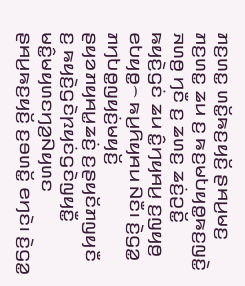ꤊꤢ꤬ꤛꤢ꤭ ꤛꤢꤩ꤭ꤒꤢ꤬ꤟꤢꤩ꤬ ꤔꤌꤣ꤬ꤗꤢ꤬ ꤊꤢ꤬ꤛꤢ꤭ ꤘꤣ ꤢ꤬ ꤒꤢ꤬ꤗꤝꤟꤥ꤭ꤒꤢ꤬ꤜꤢꤧ꤭ ꤏꤛꤥ꤬ ꤚꤢꤪ ꤢ꤬ ꤘꤛꤢ꤬ ꤘꤢꤦ꤬ꤑꤢꤩ꤭ ꤒꤟꤢꤧ꤬ꤞꤢꤦ ꤘꤣ ꤢꤨ꤭ꤚꤟꤌꤣ꤬ ꤢ꤬ꤜꤟꤥ꤬ ꤕꤝꤟꤥ꤭꤮ ꤒꤣ꤬ꤖꤟꤌꤣ ꤡꤢꤪ꤯ ꤢꤧ꤬ꤞꤤ꤭ ꤊꤚꤝꤥ꤭ꤜꤟꤢꤦ꤬ꤗꤟꤢꤩ꤬ ꤔꤟꤤꤊꤟꤌꤣ꤭ꤘꤢꤦ꤬ ꤢ꤬ꤔꤟꤢꤩꤊꤜꤟꤢꤪ ꤢ꤬ ꤒꤟꤢꤧ꤬ꤞꤢꤧꤐꤟꤢꤦꤞꤢꤧꤜꤟꤢꤪ꤭ ꤗꤢꤨ꤭ꤗꤟꤛꤢꤚꤤ꤬ꤡꤟꤛꤢ ꤔꤌꤣ꤬ꤒꤢ꤬ꤟꤢꤩ꤬ ꤢ꤬ꤋꤛꤢꤩ꤭ ꤕꤚꤢꤧ꤯ ꤢꤧ꤬ꤞꤤ꤭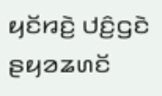ꤟꤢꤩꤙꤢꤧ꤬ ꤓꤢꤨ꤬ꤞꤢꤧ ꤔꤟꤤꤘꤛꤢꤩ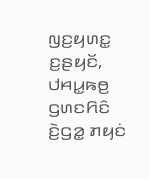ꤜꤢ꤬ꤟꤛꤢ꤭ ꤢ꤬ꤔꤟꤢꤩ, ꤓꤌꤣ꤭ꤒꤥ꤬ ꤞꤛꤢꤖꤢꤨ ꤢꤧ꤬ꤞꤤ꤭ ꤊꤟꤢꤦ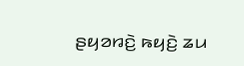ꤔꤟꤤꤙꤢꤧ꤬ ꤒꤟꤢꤧ꤬ ꤘꤣ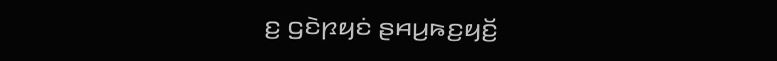ꤢ꤬ ꤞꤢꤧꤐꤟꤢꤦ ꤔꤌꤣ꤬ꤒꤢ꤬ꤟꤢꤩ꤬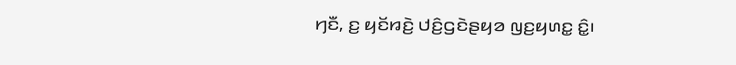ꤚꤢꤪ, ꤢ꤬ ꤟꤢꤩꤙꤢꤧ꤬ ꤓꤢꤨ꤬ꤞꤢꤧꤔꤟꤤ ꤜꤢ꤬ꤟꤛꤢ꤭ ꤢꤨ꤭꤯